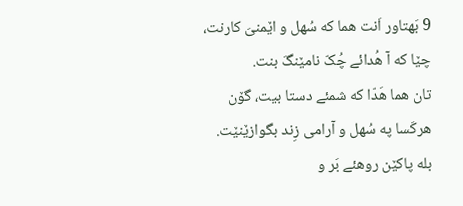9 بَهتاور اَنت هما که سُهل و اێمنیَ کارنت، چێا که آ هُدائے چُکّ نامێنگَ بنت.
تان هما هَدّا که شمئے دستا بیت، گۆن هرکَسا په سُهل و آرامی زِند بگوازێنێت.
بله پاکێن روهئے بَر و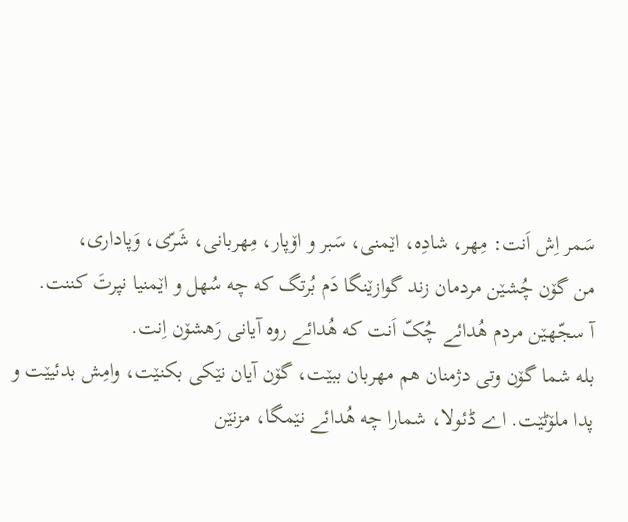سَمر اِش اَنت: مِهر، شادِه، اێمنی، سَبر و اۆپار، مِهربانی، شَرّی، وَپاداری،
من گۆن چُشێن مردمان زند گوازێنگا دَم بُرتگ که چه سُهل و اێمنیا نپرتَ کننت.
آ سجّهێن مردم هُدائے چُکّ اَنت که هُدائے روه آیانی رَهشۆن اِنت.
بله شما گۆن وتی دژمنان هم مهربان ببێت، گۆن آیان نێکی بکنێت، وامِش بدئیێت و پدا ملۆٹێت. اے ڈئولا، شمارا چه هُدائے نێمگا، مزنێن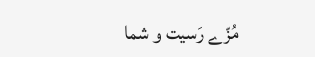مُزّے رَسیت و شما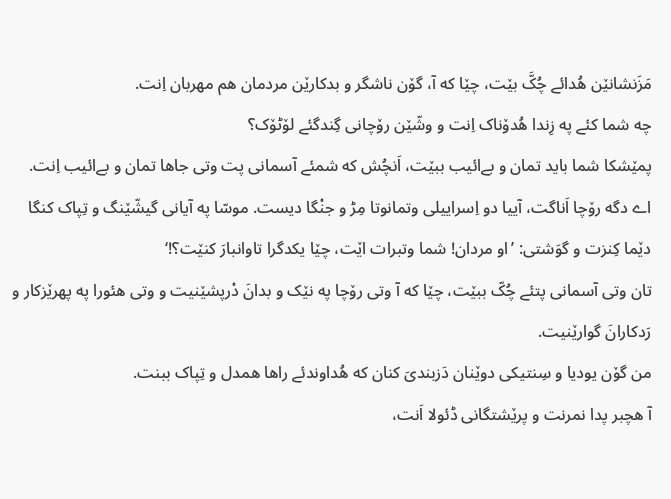مَزَنشانێن هُدائے چُکَّ بێت، چێا که آ، گۆن ناشگر و بدکارێن مردمان هم مهربان اِنت.
چه شما کئے په زِندا هُدۆناک اِنت و وشّێن رۆچانی گِندگئے لۆٹۆک؟
پمێشکا شما باید تمان و بےائیب ببێت، اَنچُش که شمئے آسمانی پت وتی جاها تمان و بےائیب اِنت.
اے دگه رۆچا اَناگت، آییا دو اِسراییلی وتمانوتا مِڑ و جنْگا دیست. موسّا په آیانی گیشّێنگ و تِپاک کنگا دێما کِنزت و گوَشتی: ’او مردان! شما وتبرات اێت، چێا یکدگرا تاوانبارَ کنێت؟!‘
تان وتی آسمانی پتئے چُکّ ببێت، چێا که آ وتی رۆچا په نێک و بدانَ دْرپشێنیت و وتی هئورا په پهرێزکار و رَدکارانَ گوارێنیت.
من گۆن یودیا و سِنتیکی دوێنان دَزبندیَ کنان که هُداوندئے راها همدل و تِپاک ببنت.
آ هچبر پدا نمرنت و پرێشتگانی ڈئولا اَنت،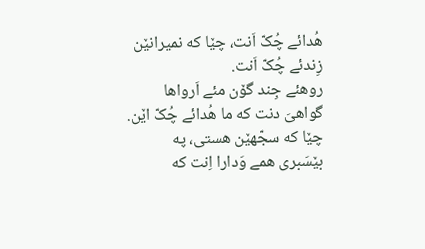هُدائے چُکّ اَنت، چێا که نمیرانێن زِندئے چُکّ اَنت.
روهئے جِند گۆن مئے اَرواها گواهیَ دنت که ما هُدائے چُکّ اێن.
چێا که سجّهێن هستی، په بێسَبری همے وَدارا اِنت که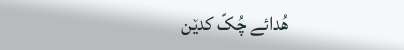هُدائے چُکّ کدێن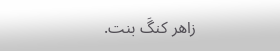زاهر کنگَ بنت.